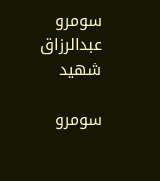سومرو عبدالرزاق شهيد

سومرو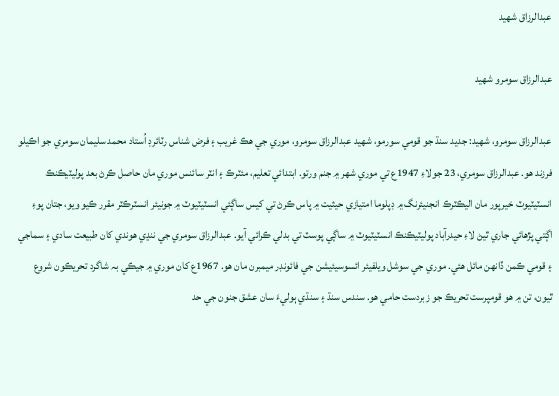عبدالرزاق شهيد

عبدالرزاق سومرو شھيد

عبدالرزاق سومرو، شھيد: جديد سنڌ جو قومي سورمو، شھيد عبدالرزاق سومرو، موري جي هڪ غريب ۽ فرض شناس رٽائرڊ اُستاد محمد سليمان سومري جو اڪيلو فرزند هو. عبدالرزاق سومري، 23 جولاءِ 1947ع تي موري شھر ۾ جنم ورتو. ابتدائي تعليم، مئٽرڪ ۽ انٽر سائنس موري مان حاصل ڪرڻ بعد پوليٽيڪنڪ انسٽيٽيوٽ خيرپور مان اليڪٽرڪ انجنيئرنگ ۾ ڊپلوما امتيازي حيثيت ۾ پاس ڪرڻ تي کيس ساڳئي انسٽيٽيوٽ ۾ جونيئر انسٽرڪٽر مقرر ڪيو ويو، جتان پوءِ اڳتي پڙهائي جاري ٿيڻ لاءِ حيدرآباد پوليٽيڪنڪ انسٽيٽيوٽ ۾ ساڳي پوسٽ تي بدلي ڪرائي آيو. عبدالرزاق سومري جي ننڍي هوندي کان طبيعت سادي ۽ سماجي ۽ قومي ڪمن ڏانهن مائل هئي. موري جي سوشل ويلفيئر ائسوسيئيشن جي فائونڊر ميمبرن مان هو. 1967ع کان موري ۾ جيڪي بہ شاگرد تحريڪون شروع ٿيون، تن ۾ هو قومپرست تحريڪ جو زبردست حامي هو. سندس سنڌ ۽ سنڌي ٻوليءَ سان عشق جنون جي حد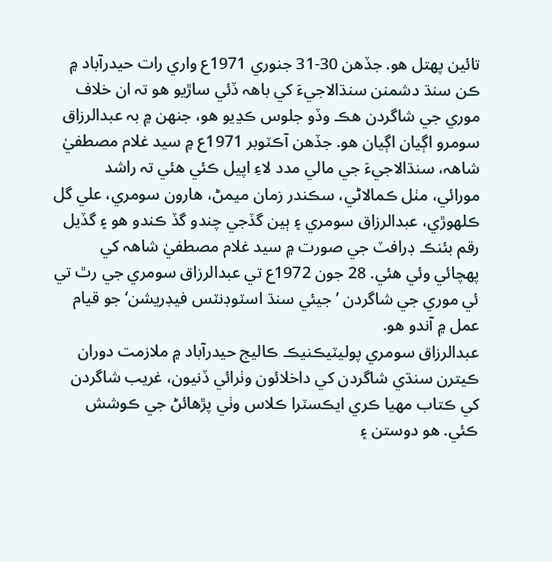تائين پهتل هو. جڏهن 30-31 جنوري 1971ع واري رات حيدرآباد ۾ ڪن سنڌ دشمنن سنڌالاجيءَ کي باھہ ڏئي ساڙيو هو تہ ان خلاف موري جي شاگردن هڪ وڏو جلوس ڪڍيو هو، جنهن ۾ بہ عبدالرزاق سومرو اڳيان اڳيان هو. جڏهن آڪٽوبر 1971ع ۾ سيد غلام مصطفيٰ شاھہ، سنڌالاجيءَ جي مالي مدد لاءِ اپيل ڪئي هئي تہ راشد مورائي، مٺل ڪمالاڻي، سڪندر زمان ميمڻ، هارون سومري، علي گل ڪلهوڙي، عبدالرزاق سومري ۽ ٻين گڏجي چندو گڏ ڪندو هو ۽ گڏيل رقم بئنڪ ڊرافٽ جي صورت ۾ سيد غلام مصطفيٰ شاھہ کي پهچائي وئي هئي. 28 جون 1972ع تي عبدالرزاق سومري جي رٿ تي ئي موري جي شاگردن ’جيئي سنڌ اسٽوڊنٽس فيڊريشن‘ جو قيام عمل ۾ آندو هو.
عبدالرزاق سومري پوليٽيڪنيڪ ڪاليج حيدرآباد ۾ ملازمت دوران ڪيترن سنڌي شاگردن کي داخلائون وٺرائي ڏنيون، غريب شاگردن کي ڪتاب مهيا ڪري ايڪسٽرا ڪلاس وٺي پڙهائڻ جي ڪوشش ڪئي. هو دوستن ۽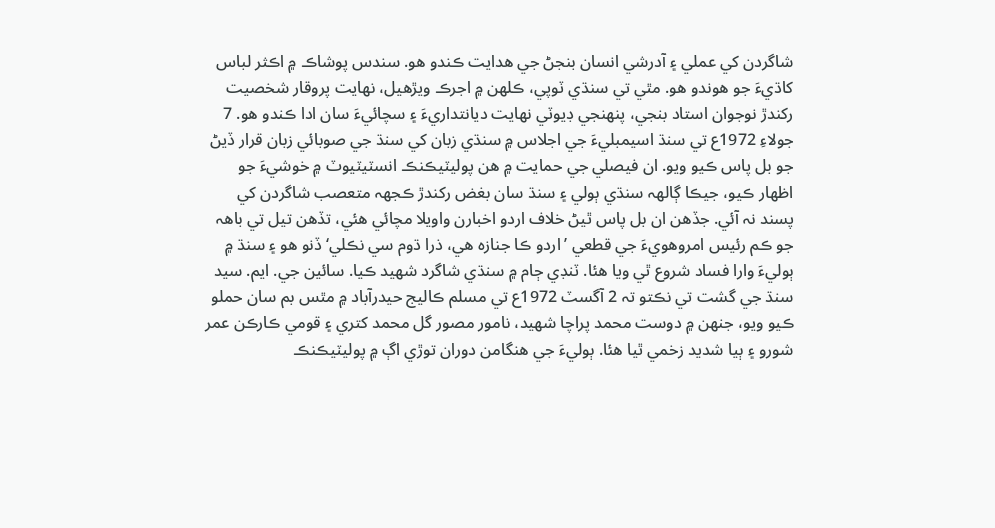شاگردن کي عملي ۽ آدرشي انسان بنجڻ جي هدايت ڪندو هو. سندس پوشاڪ ۾ اڪثر لباس کاڌيءَ جو هوندو هو. مٿي تي سنڌي ٽوپي، ڪلهن ۾ اجرڪ ويڙهيل، نهايت پروقار شخصيت رکندڙ نوجوان استاد بنجي، پنھنجي ڊيوٽي نهايت ديانتداريءَ ۽ سچائيءَ سان ادا ڪندو هو. 7 جولاءِ 1972ع تي سنڌ اسيمبليءَ جي اجلاس ۾ سنڌي زبان کي سنڌ جي صوبائي زبان قرار ڏيڻ جو بل پاس ڪيو ويو. ان فيصلي جي حمايت ۾ هن پوليٽيڪنڪ انسٽيٽيوٽ ۾ خوشيءَ جو اظهار ڪيو، جيڪا ڳالھہ سنڌي ٻولي ۽ سنڌ سان بغض رکندڙ ڪجهہ متعصب شاگردن کي پسند نہ آئي. جڏهن ان بل پاس ٿيڻ خلاف اردو اخبارن واويلا مچائي هئي، تڏهن تيل تي باھہ جو ڪم رئيس امروهويءَ جي قطعي ’اردو ڪا جنازه هي، ذرا ڌوم سي نڪلي‘ ڏنو هو ۽ سنڌ ۾ ٻوليءَ وارا فساد شروع ٿي ويا هئا. ٽنڊي ڄام ۾ سنڌي شاگرد شھيد ڪيا. سائين جي. ايم. سيد سنڌ جي گشت تي نڪتو تہ 2 آگسٽ 1972ع تي مسلم ڪاليج حيدرآباد ۾ مٿس بم سان حملو ڪيو ويو، جنهن ۾ دوست محمد پراچا شهيد، نامور مصور گل محمد کتري ۽ قومي ڪارڪن عمر شورو ۽ ٻيا شديد زخمي ٿيا هئا. ٻوليءَ جي هنگامن دوران توڙي اڳ ۾ پوليٽيڪنڪ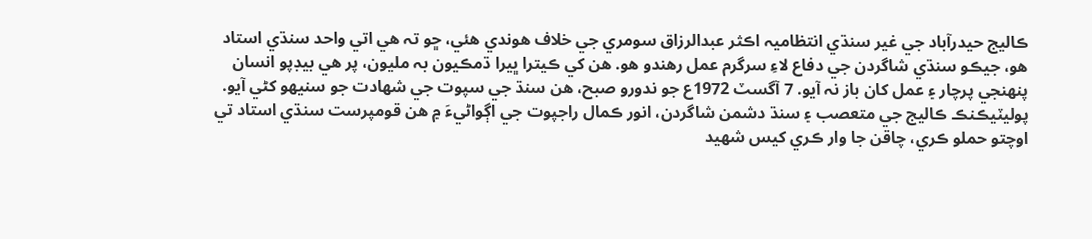ڪاليج حيدرآباد جي غير سنڌي انتظاميہ اڪثر عبدالرزاق سومري جي خلاف هوندي هئي، ڇو تہ هي اتي واحد سنڌي استاد هو، جيڪو سنڌي شاگردن جي دفاع لاءِ سرگرم عمل رهندو هو. هن کي ڪيترا ڀيرا ڌمڪيون بہ مليون، پر هي بيڊپو انسان پنھنجي پرچار ۽ عمل کان باز نہ آيو. 7 آگسٽ 1972ع جو ندورو صبح، هن سنڌ جي سپوت جي شهادت جو سنيهو کڻي آيو. پوليٽيڪنڪ ڪاليج جي متعصب ۽ سنڌ دشمن شاگردن، انور ڪمال راجپوت جي اڳواڻيءَ ۾ هن قومپرست سنڌي استاد تي اوچتو حملو ڪري، چاقن جا وار ڪري کيس شھيد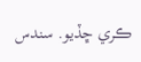ڪري ڇڏيو. سندس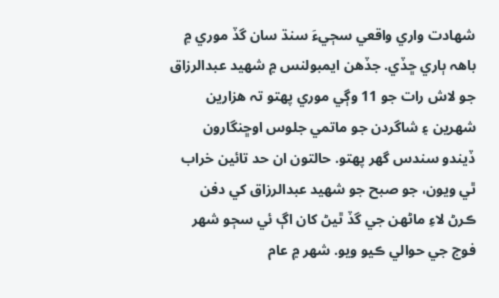شهادت واري واقعي سڄيءَ سنڌ سان گڏ موري ۾ باھہ ٻاري ڇڏي. جڏهن ايمبولنس ۾ شھيد عبدالرزاق جو لاش رات جو 11 وڳي موري پهتو تہ هزارين شهرين ۽ شاگردن جو ماتمي جلوس اوڇنگارون ڏيندو سندس گهر پهتو. حالتون ان حد تائين خراب ٿي ويون، جو صبح جو شھيد عبدالرزاق کي دفن ڪرڻ لاءِ ماڻهن جي گڏ ٿيڻ کان اڳ ئي سڄو شھر فوج جي حوالي ڪيو ويو. شھر ۾ عام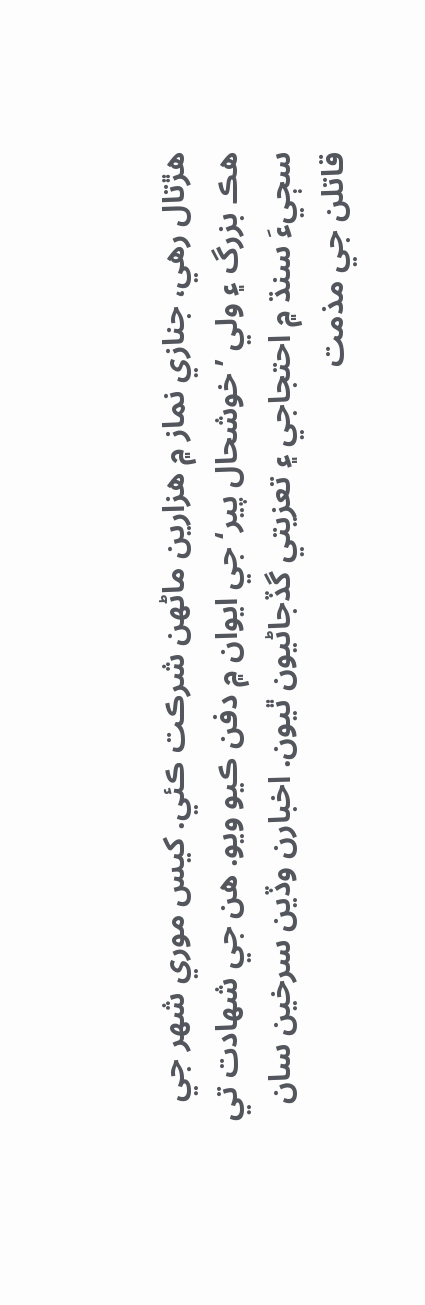هڙتال رهي، جنازي نماز ۾ هزارين ماڻهن شرڪت ڪئي. کيس موري شھر جي هڪ بزرگ ۽ ولي ’خوشحال پير‘ جي ايوان ۾ دفن ڪيو ويو. هن جي شهادت تي سڄيءَ سنڌ ۾ احتجاجي ۽ تعزيتي گڏجاڻيون ٿيون. اخبارن وڏين سرخين سان قاتلن جي مذمت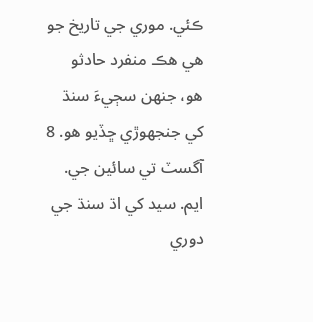ڪئي. موري جي تاريخ جو هي هڪ منفرد حادثو هو، جنهن سڄيءَ سنڌ کي جنجهوڙي ڇڏيو هو. 8 آگسٽ تي سائين جي. ايم. سيد کي اڌ سنڌ جي دوري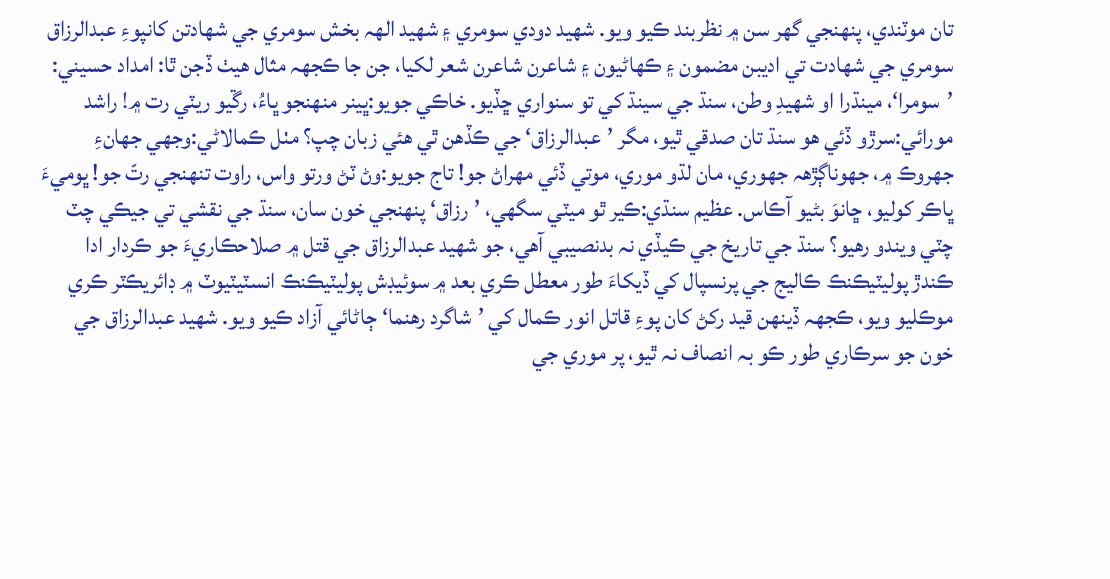تان موٽندي، پنھنجي گهر سن ۾ نظربند ڪيو ويو. شھيد دودي سومري ۽ شھيد الھہ بخش سومري جي شهادتن کانپوءِ عبدالرزاق سومري جي شهادت تي اديبن مضمون ۽ ڪهاڻيون ۽ شاعرن شاعرن شعر لکيا، جن جا ڪجهہ مثال هيٺ ڏجن ٿا: امداد حسيني: ’سومرا‘، مينڌرا او شهيدِ وطن، سنڌ جي سينڌ کي تو سنواري ڇڏيو. خاڪي جويو:ڀينر منهنجو ڀاءُ، رڱيو ريٽي رت ۾! راشد مورائي:سرڙو ڏئي هو سنڌ تان صدقي ٿيو، مگر ’عبدالرزاق‘ جي ڪڏهن ٿي هئي زبان چپ؟ مٺل ڪمالاڻي:وجهي جھانءِ جهروڪ ۾، جهوناڳڙھہ جهوري، مان لڌو موري، موتي ڏئي مهراڻ جو! تاج جويو:وڻ ٽڻ ورتو واس، راوت تنھنجي رتّ جو! ڀوميءَ ڀاڪر کوليو، ڇانوَ بڻيو آڪاس. عظيم سنڌي:ڪير ٿو ميٽي سگهي، ’رزاق‘ پنھنجي خون سان، سنڌ جي نقشي تي جيڪي چٽ چٽي ويندو رهيو؟ سنڌ جي تاريخ جي ڪيڏي نہ بدنصيبي آهي، جو شھيد عبدالرزاق جي قتل ۾ صلاحڪاريءَ جو ڪردار ادا ڪندڙ پوليٽيڪنڪ ڪاليج جي پرنسپال کي ڏيکاءَ طور معطل ڪري بعد ۾ سوئيڊش پوليٽيڪنڪ انسٽيٽيوٽ ۾ ڊائريڪٽر ڪري موڪليو ويو، ڪجهہ ڏينهن قيد رکڻ کان پوءِ قاتل انور ڪمال کي ’شاگرد رهنما‘ ڄاڻائي آزاد ڪيو ويو. شھيد عبدالرزاق جي خون جو سرڪاري طور ڪو بہ انصاف نہ ٿيو، پر موري جي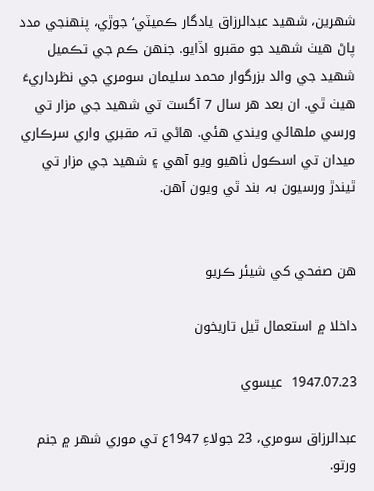شهرين، شھيد عبدالرزاق يادگار ڪميٽي‘ جوڙي، پنھنجي مدد پاڻ هيٺ شھيد جو مقبرو اڏايو. جنهن ڪم جي تڪميل شھيد جي والد بزرگوار محمد سليمان سومري جي نظرداريءَ هيٺ ٿي. ان بعد هر سال 7 آگسٽ تي شھيد جي مزار تي ورسي ملهائي ويندي هئي. هاڻي تہ مقبري واري سرڪاري ميدان تي اسڪول ٺاهيو ويو آهي ۽ شھيد جي مزار تي ٿيندڙ ورسيون بہ بند ٿي ويون آهن.


هن صفحي کي شيئر ڪريو

داخلا ۾ استعمال ٿيل تاريخون

1947.07.23  عيسوي

عبدالرزاق سومري، 23 جولاءِ 1947ع تي موري شهر ۾ جنم ورتو.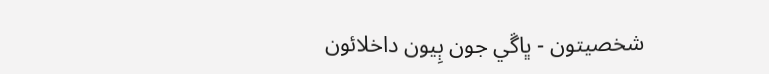شخصيتون - ڀاڱي جون ٻِيون داخلائون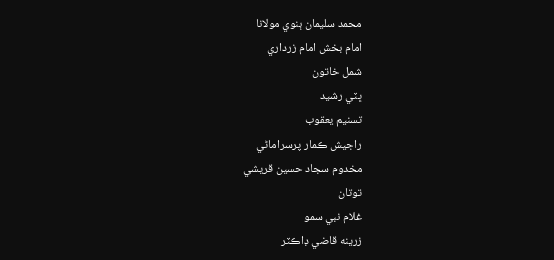محمد سليمان ٻنوي مولانا
امام بخش امام زرداري
شمل خاتون
ڀٽي رشيد
تسنيم يعقوب
راجيش ڪمار پرسراماڻي
مخدوم سجاد حسين قريشي
توتان
غلام نبي سمو
زرينه قاضي ڊاڪٽر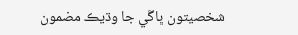شخصيتون ڀاڱي جا وڌيڪ مضمون